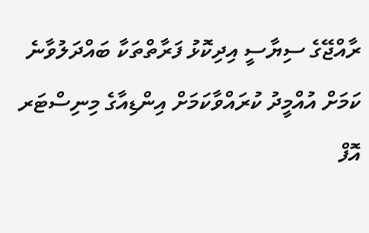ރާއްޖޭގެ ސިޔާސީ އިދިކޮޅު ފަރާތްތަކާ ބައްދަލުވާނެ ކަމަށް އުއްމީދު ކުރައްވާކަމަށް އިންޑިއާގެ މިނިސްޓަރ އޮފް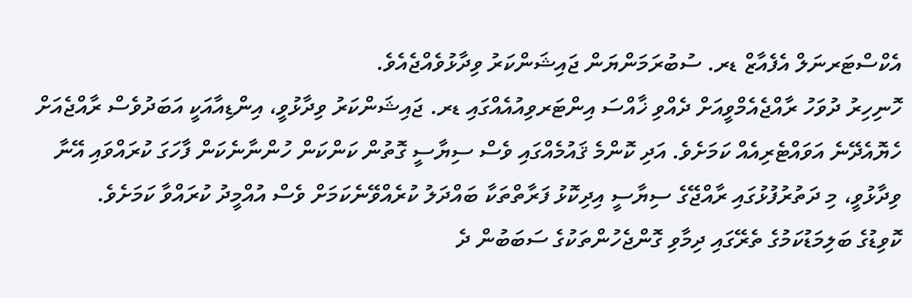އެކްސްޓަރނަލް އެފެއާޒް ޑރ. ސުބުރަމަންޔަން ޖައިޝަންކަރު ވިދާޅުވެއްޖެއެވެ.
ހޮނިހިރު ދުވަހު ރާއްޖެއެމްވީއަށް ދެއްވި ޚާއްސަ އިންޓަރވިއުއެއްގައި ޑރ. ޖައިޝަންކަރު ވިދާޅުވީ، އިންޑިއާއަކީ އަބަދުވެސް ރާއްޖެއަށް ހެޔޮއެދޭނެ އަވައްޓެރިއެއް ކަމަށެވެ. އަދި ކޮންމެ ޤައުމެއްގައި ވެސް ސިޔާސީ ގޮތުން ކަންކަން ހުންނާނެކަން ފާހަގަ ކުރައްވައި އޭނާ ވިދާޅުވީ، މި ދަތުރުފުޅުގައި ރާއްޖޭގެ ސިޔާސީ އިދިކޮޅު ފަރާތްތަކާ ބައްދަލު ކުރެއްވޭނެކަމަށް ވެސް އުއްމީދު ކުރައްވާ ކަމަށެވެ.
ކޮވިޑުގެ ބަލިމަޑުކަމުގެ ތެރޭގައި ދިމާވި ގޮންޖެހުންތަކުގެ ސަބަބުން ދެ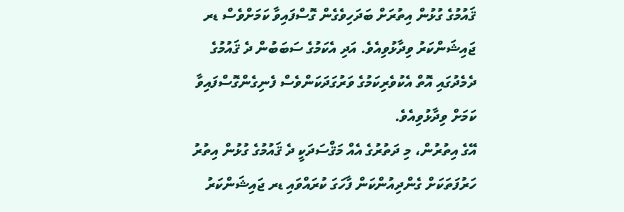ޤައުމުގެ ގުޅުން އިތުރަށް ބަދަހިވެގެން ގޮސްފައިވާ ކަމަށްވެސް ޑރ ޖައިޝަންކަރު ވިދާޅުވިއެވެ. އަދި އެކަމުގެ ސަބަބުން ދެ ޤައުމުގެ ދެމެދުގައި އޮތް އެކުވެރިކަމުގެ ވަރުގަދަކަންވެސް ފެނިގެންގޮސްފައިވާ ކަމަށް ވިދާޅުވިއެވެ.
އޭގެ އިތުރުން، މި ދަތުރުގެ އެއް މަޤްސަދަކީ ދެ ޤައުމުގެ ގުޅުން އިތުރު ހަރުފަތަކަށް ގެންދިއުންކަން ފާހަގަ ކުރައްވައި ޑރ ޖައިޝަންކަރު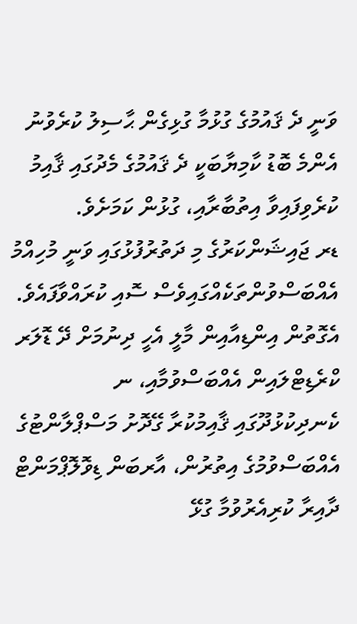ވަނީ ދެ ޤައުމުގެ ގުޅުމާ ގުޅިގެން ޙާސިލު ކުރެވުނު އެންމެ ބޮޑު ކާމިޔާބަކީ ދެ ޤައުމުގެ މެދުގައި ޤާއިމު ކުރެވިފައިވާ އިތުބާރާއި، ގުޅުން ކަމަށެވެ.
ޑރ ޖައިޝަންކަރުގެ މި ދަތުރުފުޅުގައި ވަނީ މުހިއްމު އެއްބަސްވުންތަކެއްގައިވެސް ސޮއި ކުރައްވާފައެވެ. އެގޮތުން އިންޑިއާއިން މާލީ އެހީ ދިނުމަށް ދޭ ޑޮލަރ ކްރެޑިޓްލައިން އެއްބަސްވުމާއި، ނ ކެނދިކުޅުދޫގައި ޤާއިމުކުރާ ގޭދޮށު މަސްޕްލާންޓުގެ އެއްބަސްވުމުގެ އިތުރުން، އާރބަން ޑިވޮލޮޕްމަންޓް ދާއިރާ ކުރިއެރުވުމާ ގުޅޭ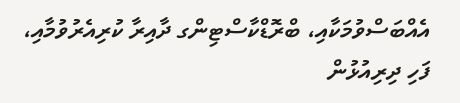އެއްބަސްވުމަކާއި، ބްރޮޑްކާސްޓިންގ ދާއިރާ ކުރިއެރުވުމާއި، ފަހި ދިރިއުޅުން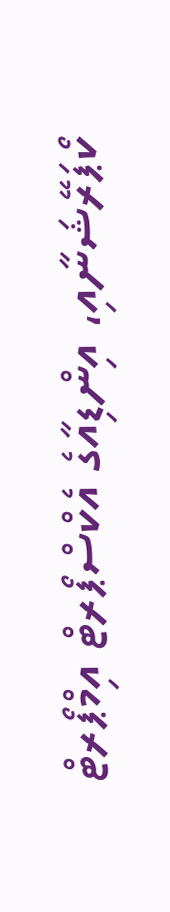ކޯޕަރޭޝަނާއި، އިންޑިއާގެ އެކްސްޕޯރޓް އިމްޕޯރޓް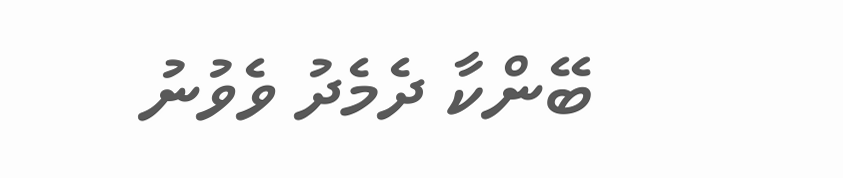ބޭންކާ ދެމެދު ވެވުނު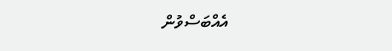އެއްބަސްވުން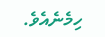ހިމެނެއެވެ.